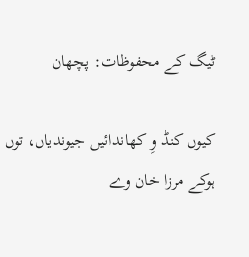ٹیگ کے محفوظات: پچھان

کیوں کنڈ وِ کھاندائیں جیوندیاں، توں ہوکے مرزا خان وے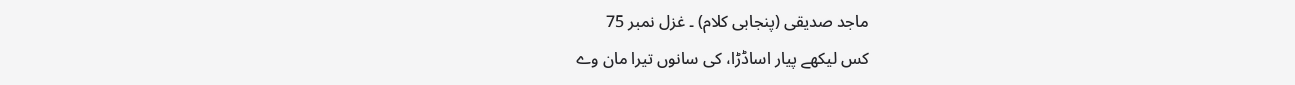ماجد صدیقی (پنجابی کلام) ۔ غزل نمبر 75
کس لیکھے پیار اساڈڑا، کی سانوں تیرا مان وے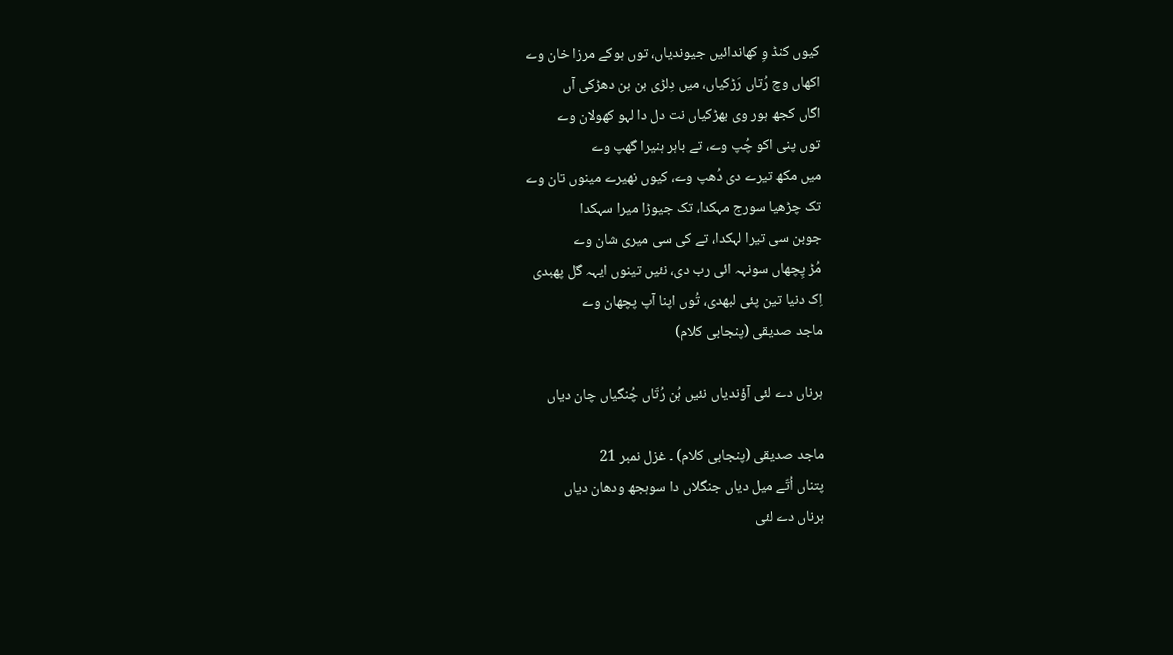کیوں کنڈ وِ کھاندائیں جیوندیاں، توں ہوکے مرزا خان وے
اکھاں وچ رُتاں رَڑکیاں، میں دِلڑی بن بن دھڑکی آں
اگاں کجھ ہور وی بھڑکیاں نت دل دا لہو کھولان وے
توں پنی اکو چُپ وے، تے باہر ہنیرا گھپ وے
میں مکھ تیرے دی دُھپ وے، کیوں نھیرے مینوں تان وے
تک چڑھیا سورج مہکدا، تک جیوڑا میرا سہکدا
جوبن سی تیرا لہکدا، تے کی سی میری شان وے
مُڑ پِچھاں سونہہ ائی رب دی، نئیں تینوں ایہہ گل پھبدی
اِک دنیا تین پئی لبھدی، تُوں اپنا آپ پچھان وے
ماجد صدیقی (پنجابی کلام)

ہرناں دے لئی آؤندیاں نئیں ہُن رُتّاں چُنگیاں چان دیاں

ماجد صدیقی (پنجابی کلام) ۔ غزل نمبر 21
پتناں اُتّے میل دیاں جنگلاں دا سوہجھ ودھان دیاں
ہرناں دے لئی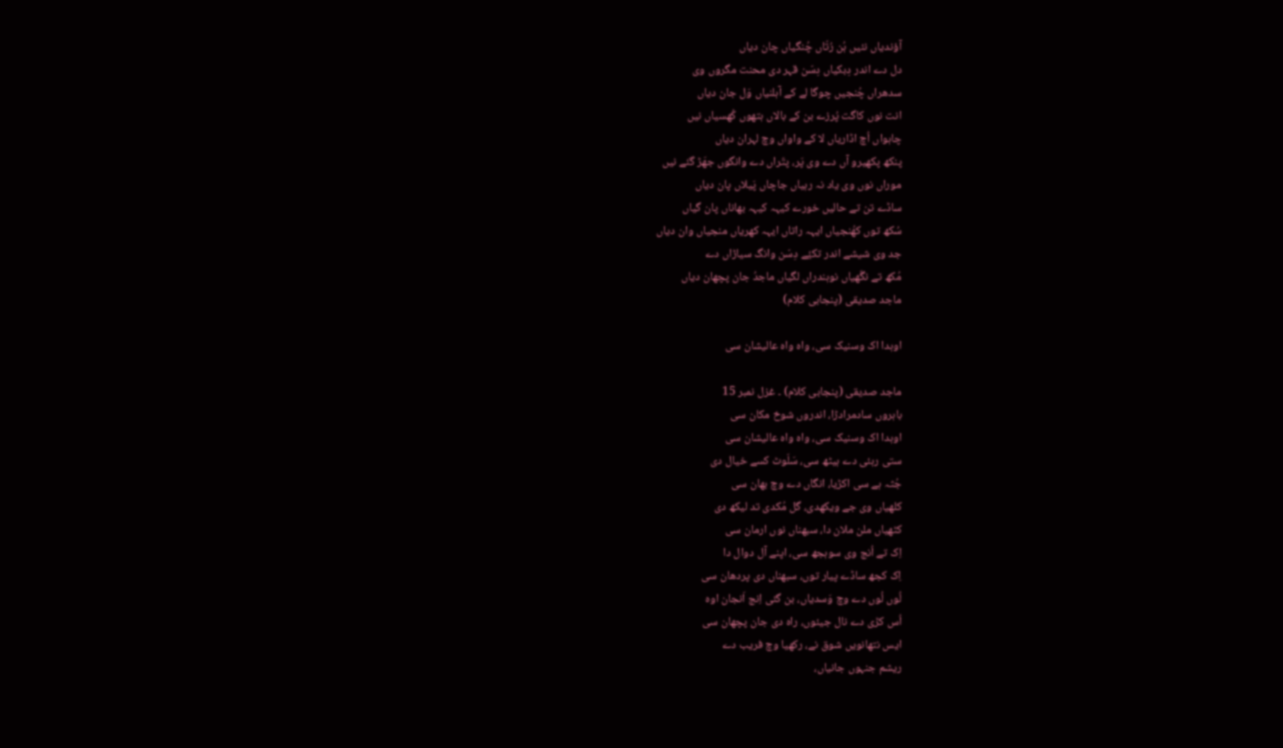آؤندیاں نئیں ہُن رُتّاں چُنگیاں چان دیاں
دل دے اندر دِبکیاں دِسّن قہر دی محنت مگروں وی
سدھراں چُنجیں چوگا لے کے آہلنیاں وَل جان دیاں
انت نوں کاگت پُرزے بن کے بالاں ہتھوں کُھسیاں نیں
چاہواں اُچ اڈاریاں لا کے واواں وچ لہران دیاں
پنکھ پکھیرو آں دے وی پَر، پتّراں دے وانگوں جھَڑ گئے نیں
موراں نوں وی یاد نہ رہیاں جاچاں پَیلاں پان دیاں
ساڈے تن تے حالیں خورے کیہہ کیہہ بھاناں پان گیاں
سُکھ توں کھُنجیاں ایہہ راتاں ایہہ کھریاں منجیاں وان دیاں
جد وی شیشے اندر تکیٔے دِسّن وانگ سیاڑاں دے
مُکھ تے نگّھیاں نوہندراں لگیاں ماجدُ جان پچھان دیاں
ماجد صدیقی (پنجابی کلام)

اوہدا اک وسنیک سی، واہ واہ عالیشان سی

ماجد صدیقی (پنجابی کلام) ۔ غزل نمبر 15
باہروں سادمرادڑا، اندروں شوخ مکان سی
اوہدا اک وسنیک سی، واہ واہ عالیشان سی
ستی رہئی دے ہیٹھ سی، سَلَوٹ کسے خیال دی
جُثہ ہے سی اکڑیا، انگاں دے وچ بھان سی
کلھیاں وی جے ویکھدی، گل مُکدی تد لیکھ دی
کٹھیاں ملن ملان دا، سبھناں نوں ارمان سی
اِک تے اُنج وی سوہجھ سی، اپنے آل دوال دا
اِک کجھ ساڈے پیار توں، سبھناں دی پردھان سی
لُوں لُوں دے وچ وَسدیاں، بن گئی اِنج اَنجان اوہ
اُس کڑی دے نال جیئوں، راہ دی جان پچھان سی
ایس نتھانویں شوق نے، رکھیا وچ فریب دے
ریشم جنہوں جانیاں،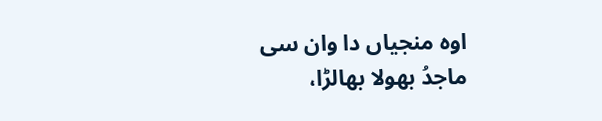اوہ منجیاں دا وان سی
ماجدُ بھولا بھالڑا،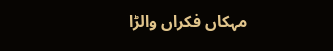مہکاں فکراں والڑا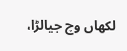لکھاں وچ جیالڑا،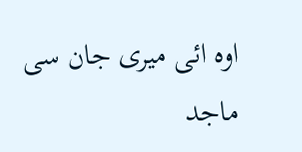اوہ ائی میری جان سی
ماجد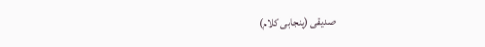صدیقی (پنجابی کلام)